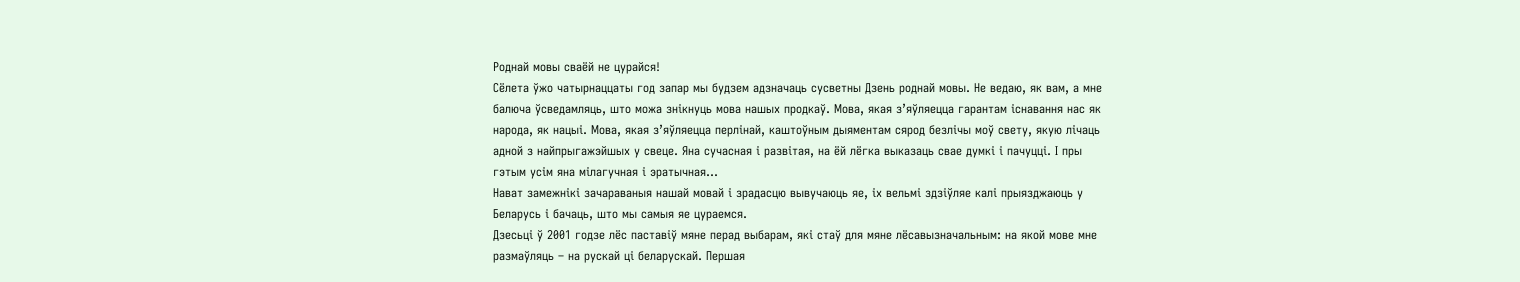Роднай мовы сваёй не цурайся!
Сёлета ўжо чатырнаццаты год запар мы будзем адзначаць сусветны Дзень роднай мовы. Не ведаю, як вам, а мне балюча ўсведамляць, што можа знікнуць мова нашых продкаў. Мова, якая з’яўляецца гарантам існавання нас як народа, як нацыі. Мова, якая з’яўляецца перлінай, каштоўным дыяментам сярод безлічы моў свету, якую лічаць адной з найпрыгажэйшых у свеце. Яна сучасная і развітая, на ёй лёгка выказаць свае думкі і пачуцці. І пры гэтым усім яна мілагучная і эратычная...
Нават замежнікі зачараваныя нашай мовай і зрадасцю вывучаюць яе, іх вельмі здзіўляе калі прыязджаюць у Беларусь і бачаць, што мы самыя яе цураемся.
Дзесьці ў 2001 годзе лёс паставіў мяне перад выбарам, які стаў для мяне лёсавызначальным: на якой мове мне размаўляць – на рускай ці беларускай. Першая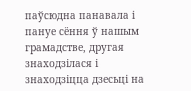паўсюдна панавала і пануе сёння ў нашым грамадстве, другая знаходзілася і знаходзіцца дзесьці на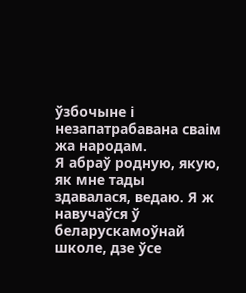ўзбочыне і незапатрабавана сваім жа народам.
Я абраў родную, якую, як мне тады здавалася, ведаю. Я ж навучаўся ў беларускамоўнай школе, дзе ўсе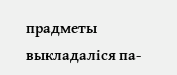прадметы выкладаліся па-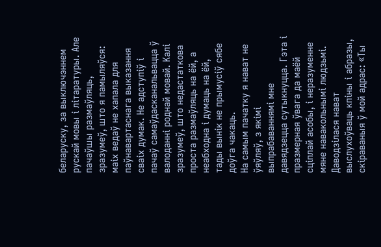беларуску, за выключэннем рускай мовы і літаратуры. Але пачаўшы размаўляць, зразумеў, што я памыляўся: маіх ведаў не хапала для паўнавартаснага выказання сваіх думак. Не адступіў і пачаў самаўдасканальвацца ў валоданні роднай мовай. Калі зразумеў, што недастаткова проста размаўляць на ёй, а неабходна і думаць на ёй, тады вынік не прымусіў сябе доўга чакаць.
На самым пачатку я нават не ўяўляў, з якімі выпрабаваннямі мне давядзецца сутыкнуцца. Гэта і празмерная ўвага да маёй сціплай асобы, і неразуменне мяне навакольнымі людзьмі. Даводзілася нават выслухоўваць кпіны і абразы, скіраваныя ў мой адрас: «Ты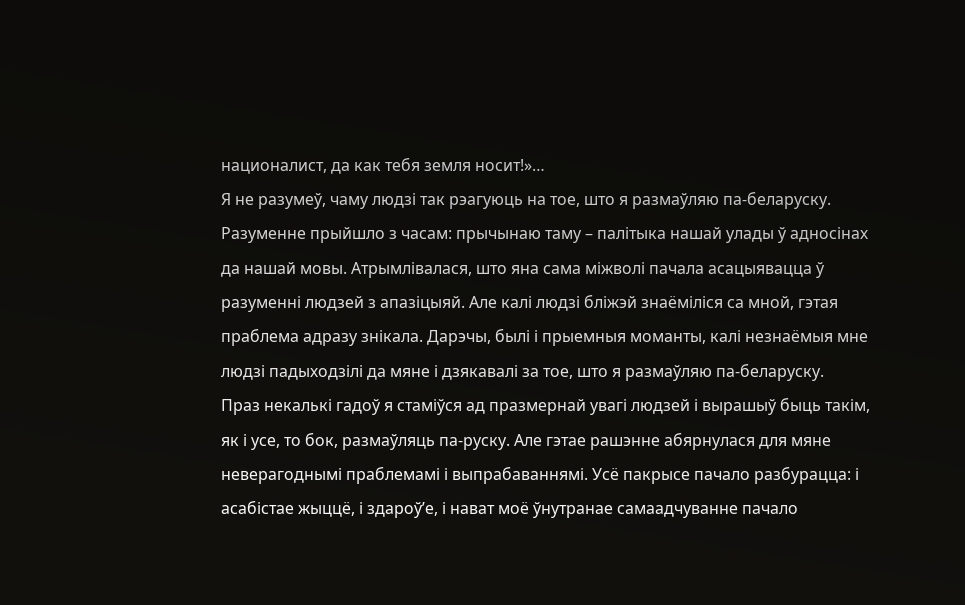националист, да как тебя земля носит!»…
Я не разумеў, чаму людзі так рэагуюць на тое, што я размаўляю па-беларуску. Разуменне прыйшло з часам: прычынаю таму – палітыка нашай улады ў адносінах да нашай мовы. Атрымлівалася, што яна сама міжволі пачала асацыявацца ў разуменні людзей з апазіцыяй. Але калі людзі бліжэй знаёміліся са мной, гэтая праблема адразу знікала. Дарэчы, былі і прыемныя моманты, калі незнаёмыя мне людзі падыходзілі да мяне і дзякавалі за тое, што я размаўляю па-беларуску.
Праз некалькі гадоў я стаміўся ад празмернай увагі людзей і вырашыў быць такім, як і усе, то бок, размаўляць па-руску. Але гэтае рашэнне абярнулася для мяне неверагоднымі праблемамі і выпрабаваннямі. Усё пакрысе пачало разбурацца: і асабістае жыццё, і здароў’е, і нават моё ўнутранае самаадчуванне пачало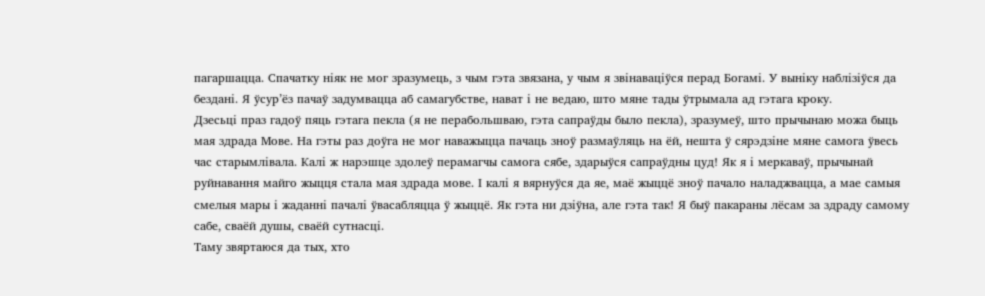пагаршацца. Спачатку ніяк не мог зразумець, з чым гэта звязана, у чым я звінаваціўся перад Богамі. У выніку наблізіўся да бездані. Я ўсур’ёз пачаў задумвацца аб самагубстве, нават і не ведаю, што мяне тады ўтрымала ад гэтага кроку.
Дзесьці праз гадоў пяць гэтага пекла (я не перабольшваю, гэта сапраўды было пекла), зразумеў, што прычынаю можа быць мая здрада Мове. На гэты раз доўга не мог наважыцца пачаць зноў размаўляць на ёй, нешта ў сярэдзіне мяне самога ўвесь час старымлівала. Калі ж нарэшце здолеў перамагчы самога сябе, здарыўся сапраўдны цуд! Як я і меркаваў, прычынай руйнавання майго жыцця стала мая здрада мове. І калі я вярнуўся да яе, маё жыццё зноў пачало наладжвацца, а мае самыя смелыя мары і жаданні пачалі ўвасабляцца ў жыццё. Як гэта ни дзіўна, але гэта так! Я быў пакараны лёсам за здраду самому сабе, сваёй душы, сваёй сутнасці.
Таму звяртаюся да тых, хто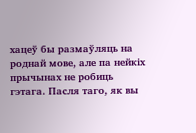хацеў бы размаўляць на роднай мове, але па нейкіх прычынах не робиць гэтага. Пасля таго, як вы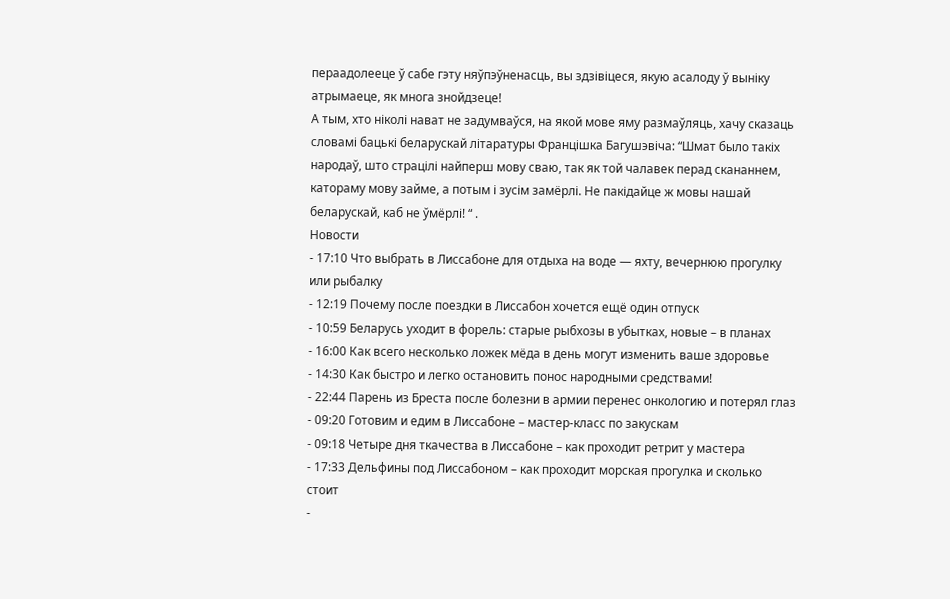пераадолееце ў сабе гэту няўпэўненасць, вы здзівіцеся, якую асалоду ў выніку атрымаеце, як многа знойдзеце!
А тым, хто ніколі нават не задумваўся, на якой мове яму размаўляць, хачу сказаць словамі бацькі беларускай літаратуры Францішка Багушэвіча: “Шмат было такіх народаў, што страцілі найперш мову сваю, так як той чалавек перад скананнем, катораму мову займе, а потым і зусім замёрлі. Не пакідайце ж мовы нашай беларускай, каб не ўмёрлі! “ .
Новости
- 17:10 Что выбрать в Лиссабоне для отдыха на воде — яхту, вечернюю прогулку или рыбалку
- 12:19 Почему после поездки в Лиссабон хочется ещё один отпуск
- 10:59 Беларусь уходит в форель: старые рыбхозы в убытках, новые – в планах
- 16:00 Как всего несколько ложек мёда в день могут изменить ваше здоровье
- 14:30 Как быстро и легко остановить понос народными средствами!
- 22:44 Парень из Бреста после болезни в армии перенес онкологию и потерял глаз
- 09:20 Готовим и едим в Лиссабоне – мастер-класс по закускам
- 09:18 Четыре дня ткачества в Лиссабоне – как проходит ретрит у мастера
- 17:33 Дельфины под Лиссабоном – как проходит морская прогулка и сколько стоит
-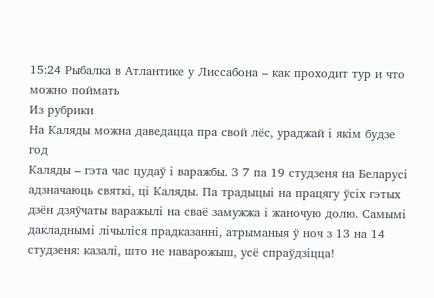15:24 Рыбалка в Атлантике у Лиссабона – как проходит тур и что можно поймать
Из рубрики
На Каляды можна даведацца пра свой лёс, ураджай і якім будзе год
Каляды – гэта час цудаў і варажбы. З 7 па 19 студзеня на Беларусі адзначаюць святкі, ці Каляды. Па традыцыі на працягу ўсіх гэтых дзён дзяўчаты варажылі на сваё замужжа і жаночую долю. Самымі дакладнымі лічыліся прадказанні, атрыманыя ў ноч з 13 на 14 студзеня: казалі, што не наварожыш, усё спраўдзіцца!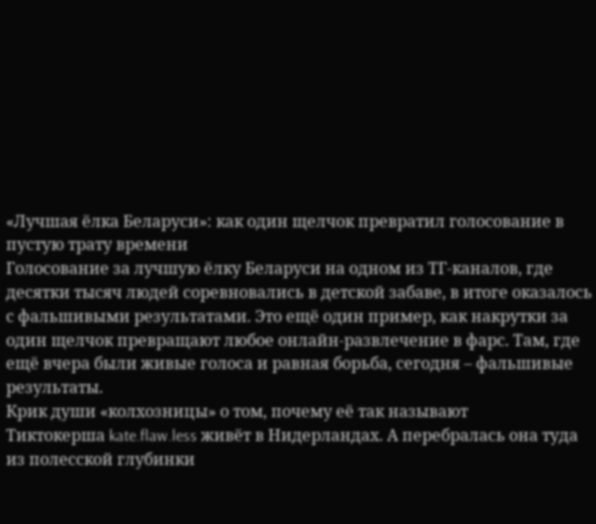«Лучшая ёлка Беларуси»: как один щелчок превратил голосование в пустую трату времени
Голосование за лучшую ёлку Беларуси на одном из ТГ-каналов, где десятки тысяч людей соревновались в детской забаве, в итоге оказалось с фальшивыми результатами. Это ещё один пример, как накрутки за один щелчок превращают любое онлайн-развлечение в фарс. Там, где ещё вчера были живые голоса и равная борьба, сегодня – фальшивые результаты.
Крик души «колхозницы» о том, почему её так называют
Тиктокерша kate.flaw.less живёт в Нидерландах. А перебралась она туда из полесской глубинки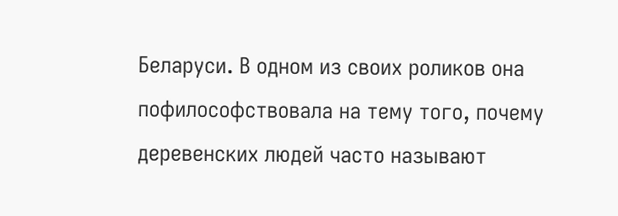Беларуси. В одном из своих роликов она пофилософствовала на тему того, почему деревенских людей часто называют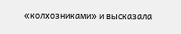«колхозниками» и высказала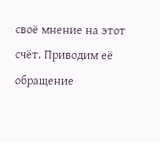своё мнение на этот счёт. Приводим её обращение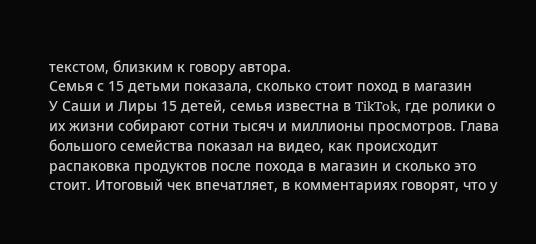текстом, близким к говору автора.
Семья с 15 детьми показала, сколько стоит поход в магазин
У Саши и Лиры 15 детей, семья известна в TikTok, где ролики о их жизни собирают сотни тысяч и миллионы просмотров. Глава большого семейства показал на видео, как происходит распаковка продуктов после похода в магазин и сколько это стоит. Итоговый чек впечатляет, в комментариях говорят, что у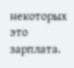некоторых это зарплата.